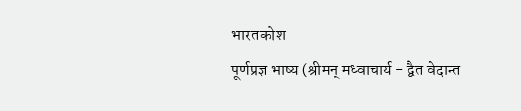भारतकोश
पूर्णप्रज्ञ भाष्य (श्रीमन् मध्वाचार्य - द्वैत वेदान्त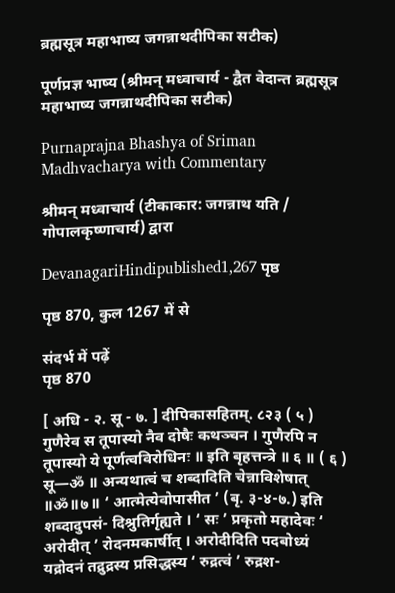ब्रह्मसूत्र महाभाष्य जगन्नाथदीपिका सटीक)

पूर्णप्रज्ञ भाष्य (श्रीमन् मध्वाचार्य - द्वैत वेदान्त ब्रह्मसूत्र महाभाष्य जगन्नाथदीपिका सटीक)

Purnaprajna Bhashya of Sriman Madhvacharya with Commentary

श्रीमन् मध्वाचार्य (टीकाकार: जगन्नाथ यति / गोपालकृष्णाचार्य) द्वारा

DevanagariHindipublished1,267 पृष्ठ

पृष्ठ 870, कुल 1267 में से

संदर्भ में पढ़ें
पृष्ठ 870

[ अधि - २. सू - ७. ] दीपिकासहितम्. ८२३ ( ५ ) गुणैरेव स तूपास्यो नैव दोषैः कथञ्चन । गुणैरपि न तूपास्यो ये पूर्णत्वविरोधिनः ॥ इति बृहत्तन्त्रे ॥ ६ ॥ ( ६ ) सू—ॐ ॥ अन्यथात्वं च शब्दादिति चेन्नाविशेषात् ॥ॐ॥७॥ ‘ आत्मेत्येवोपासीत ’ (बृ. ३-४-७.) इति शब्दादुपसं- दिश्रुतिर्गृह्यते । ‘ सः ’ प्रकृतो महादेवः ‘ अरोदीत् ’ रोदनमकार्षीत् । अरोदीदिति पदबोध्यं यद्रोदनं तद्रुद्रस्य प्रसिद्धस्य ‘ रुद्रत्वं ’ रुद्रश-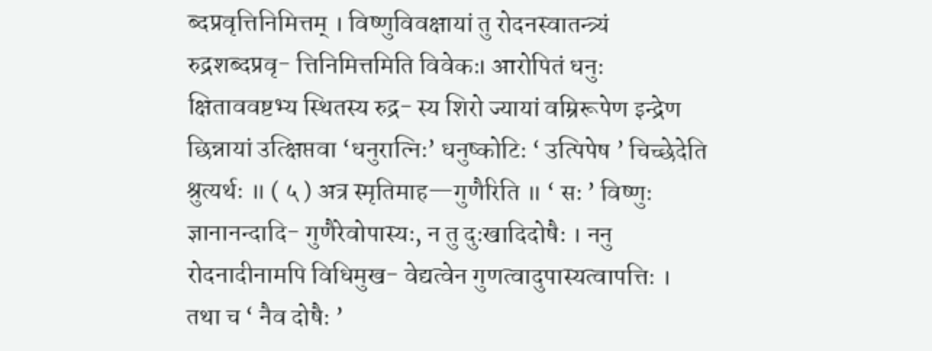ब्दप्रवृत्तिनिमित्तम् । विष्णुविवक्षायां तु रोदनस्वातन्त्र्यं रुद्रशब्दप्रवृ- त्तिनिमित्तमिति विवेकः। आरोपितं धनुः क्षिताववष्टभ्य स्थितस्य रुद्र- स्य शिरो ज्यायां वम्रिरूपेण इन्द्रेण छिन्नायां उत्क्षिप्तवा ‘धनुरात्निः’ धनुष्कोटिः ‘ उत्पिपेष ’ चिच्छेदेति श्रुत्यर्थः ॥ ( ५ ) अत्र स्मृतिमाह—गुणैरिति ॥ ‘ सः ’ विष्णुः ज्ञानानन्दादि- गुणैरेवोपास्यः, न तु दुःखादिदोषैः । ननु रोदनादीनामपि विधिमुख- वेद्यत्वेन गुणत्वादुपास्यत्वापत्तिः । तथा च ‘ नैव दोषैः ’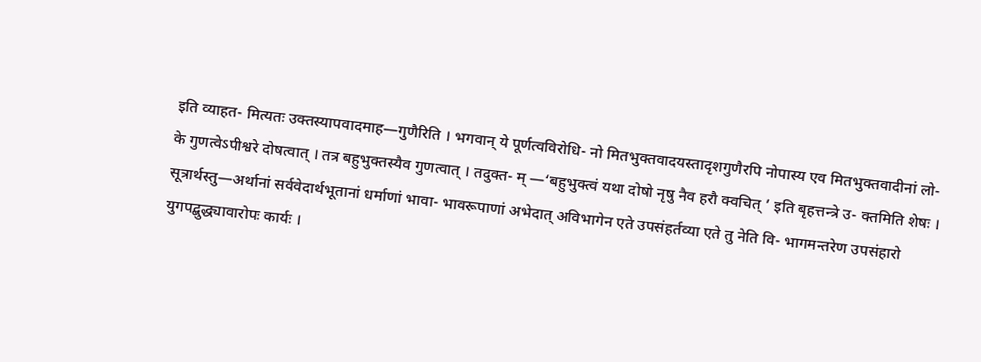इति व्याहत- मित्यतः उक्तस्यापवादमाह—गुणैरिति । भगवान् ये पूर्णत्वविरोधि- नो मितभुक्तवादयस्तादृशगुणैरपि नोपास्य एव मितभुक्तवादीनां लो- के गुणत्वेऽपीश्वरे दोषत्वात् । तत्र बहुभुक्तस्यैव गुणत्वात् । तदुक्त- म् —‘बहुभुक्त्वं यथा दोषो नृषु नैव हरौ क्वचित् ’ इति बृहत्तन्त्रे उ- क्तमिति शेषः । सूत्रार्थस्तु—अर्थानां सर्ववेदार्थभूतानां धर्माणां भावा- भावरूपाणां अभेदात् अविभागेन एते उपसंहर्तव्या एते तु नेति वि- भागमन्तरेण उपसंहारो युगपद्बुद्ध्यावारोपः कार्यः ।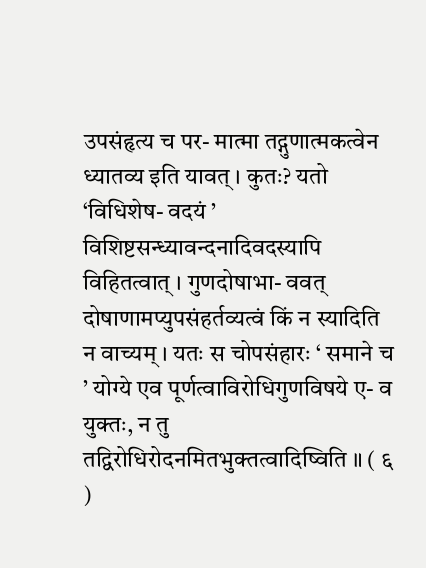उपसंहृत्य च पर- मात्मा तद्गुणात्मकत्वेन ध्यातव्य इति यावत् । कुतः? यतो ‘विधिशेष- वदयं ’ विशिष्टसन्ध्यावन्दनादिवदस्यापि विहितत्वात् । गुणदोषाभा- ववत् दोषाणामप्युपसंहर्तव्यत्वं किं न स्यादिति न वाच्यम् । यतः स चोपसंहारः ‘ समाने च ’ योग्ये एव पूर्णत्वाविरोधिगुणविषये ए- व युक्तः, न तु तद्विरोधिरोदनमितभुक्तत्वादिष्विति ॥ ( ६ )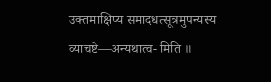उक्तमाक्षिप्य समादधत्सूत्रमुपन्यस्य व्याचष्टे—अन्यथात्व- मिति ॥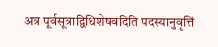अत्र पूर्वसूत्राद्विधिशेषवदिति पदस्यानुवृत्तिं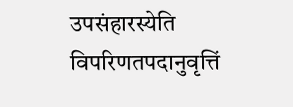उपसंहारस्येति विपरिणतपदानुवृत्तिं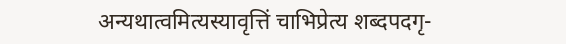अन्यथात्वमित्यस्यावृत्तिं चाभिप्रेत्य शब्दपदगृ-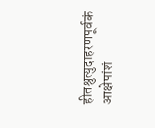हीतश्रुत्युदाहरणपूर्वकं आक्षेपांशं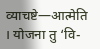व्याचष्टे—आत्मेति । योजना तु ‘वि-